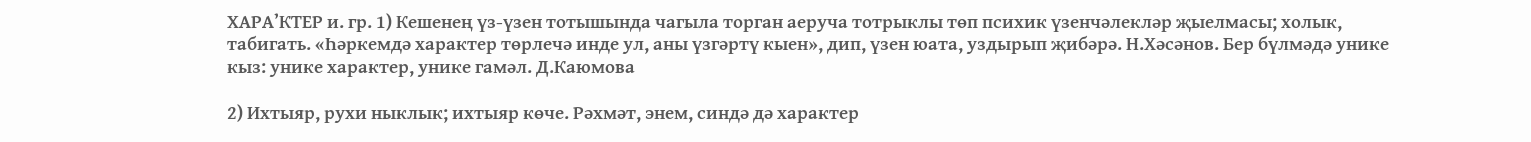ХАРА’КТЕР и. гр. 1) Кешенең үз-үзен тотышында чагыла торган аеруча тотрыклы төп психик үзенчәлекләр җыелмасы; холык, табигать. «Һәркемдә характер төрлечә инде ул, аны үзгәртү кыен», дип, үзен юата, уздырып җибәрә. Н.Хәсәнов. Бер бүлмәдә унике кыз: унике характер, унике гамәл. Д.Каюмова

2) Ихтыяр, рухи ныклык; ихтыяр көче. Рәхмәт, энем, синдә дә характер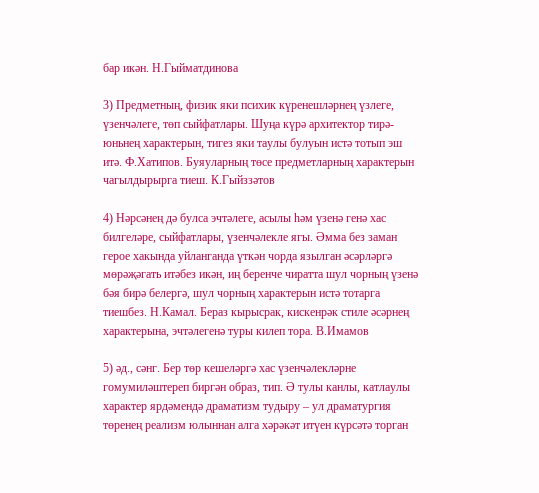бар икән. Н.Гыйматдинова

3) Предметның, физик яки психик күренешләрнең үзлеге, үзенчәлеге, төп сыйфатлары. Шуңа күрә архитектор тирә-юньнең характерын, тигез яки таулы булуын истә тотып эш итә. Ф.Хатипов. Буяуларның төсе предметларның характерын чагылдырырга тиеш. К.Гыйззәтов

4) Нәрсәнең дә булса эчтәлеге, асылы һәм үзенә генә хас билгеләре, сыйфатлары, үзенчәлекле ягы. Әмма без заман герое хакында уйланганда үткән чорда язылган әсәрләргә мөрәҗәгать итәбез икән, иң беренче чиратта шул чорның үзенә бәя бирә белергә, шул чорның характерын истә тотарга тиешбез. Н.Камал. Бераз кырысрак, кискенрәк стиле әсәрнең характерына, эчтәлегенә туры килеп тора. В.Имамов

5) әд., сәнг. Бер төр кешеләргә хас үзенчәлекләрне гомумиләштереп биргән образ, тип. Ә тулы канлы, катлаулы характер ярдәмендә драматизм тудыру – ул драматургия төренең реализм юлыннан алга хәрәкәт итүен күрсәтә торган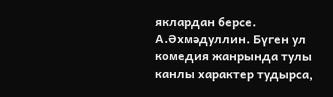яклардан берсе. А.Әхмәдуллин. Бүген ул комедия жанрында тулы канлы характер тудырса,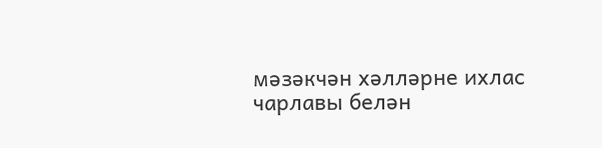мәзәкчән хәлләрне ихлас чарлавы белән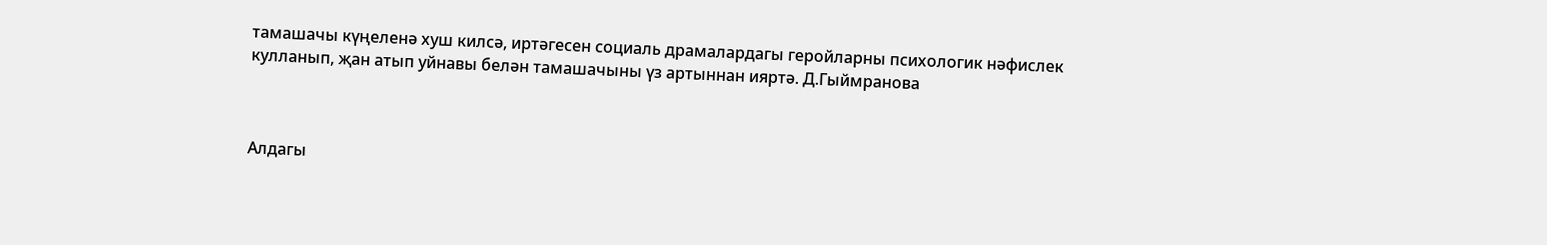тамашачы күңеленә хуш килсә, иртәгесен социаль драмалардагы геройларны психологик нәфислек кулланып, җан атып уйнавы белән тамашачыны үз артыннан ияртә. Д.Гыймранова



Алдагы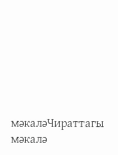мәкаләЧираттагы мәкалә